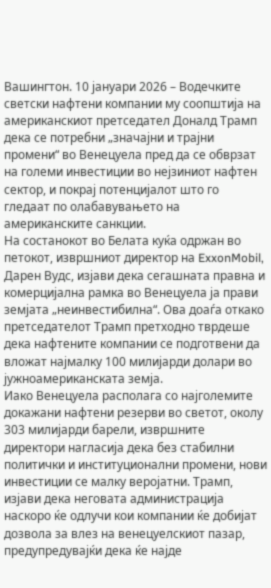Вашингтон. 10 јануари 2026 – Водечките светски нафтени компании му соопштија на американскиот претседател Доналд Трамп дека се потребни „значајни и трајни промени“ во Венецуела пред да се обврзат на големи инвестиции во нејзиниот нафтен сектор, и покрај потенцијалот што го гледаат по олабавувањето на американските санкции.
На состанокот во Белата куќа одржан во петокот, извршниот директор на ExxonMobil, Дарен Вудс, изјави дека сегашната правна и комерцијална рамка во Венецуела ја прави земјата „неинвестибилна“. Ова доаѓа откако претседателот Трамп претходно тврдеше дека нафтените компании се подготвени да вложат најмалку 100 милијарди долари во јужноамериканската земја.
Иако Венецуела располага со најголемите докажани нафтени резерви во светот, околу 303 милијарди барели, извршните директори нагласија дека без стабилни политички и институционални промени, нови инвестиции се малку веројатни. Трамп, изјави дека неговата администрација наскоро ќе одлучи кои компании ќе добијат дозвола за влез на венецуелскиот пазар, предупредувајќи дека ќе најде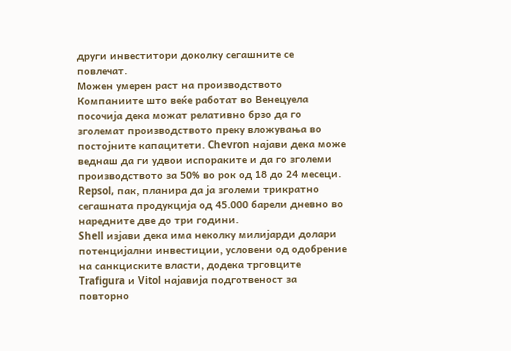други инвеститори доколку сегашните се повлечат.
Можен умерен раст на производството
Компаниите што веќе работат во Венецуела посочија дека можат релативно брзо да го зголемат производството преку вложувања во постојните капацитети. Chevron најави дека може веднаш да ги удвои испораките и да го зголеми производството за 50% во рок од 18 до 24 месеци. Repsol, пак, планира да ја зголеми трикратно сегашната продукција од 45.000 барели дневно во наредните две до три години.
Shell изјави дека има неколку милијарди долари потенцијални инвестиции, условени од одобрение на санкциските власти, додека трговците Trafigura и Vitol најавија подготвеност за повторно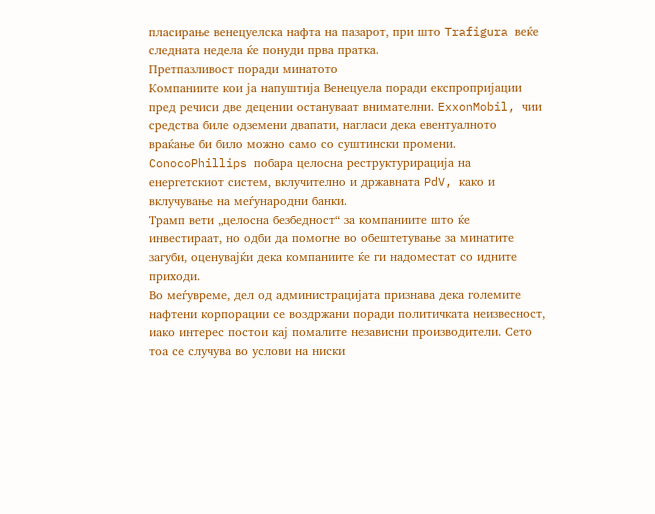пласирање венецуелска нафта на пазарот, при што Trafigura веќе следната недела ќе понуди прва пратка.
Претпазливост поради минатото
Компаниите кои ја напуштија Венецуела поради експропријации пред речиси две децении остануваат внимателни. ExxonMobil, чии средства биле одземени двапати, нагласи дека евентуалното враќање би било можно само со суштински промени. ConocoPhillips побара целосна реструктурирација на енергетскиот систем, вклучително и државната PdV, како и вклучување на меѓународни банки.
Трамп вети „целосна безбедност“ за компаниите што ќе инвестираат, но одби да помогне во обештетување за минатите загуби, оценувајќи дека компаниите ќе ги надоместат со идните приходи.
Во меѓувреме, дел од администрацијата признава дека големите нафтени корпорации се воздржани поради политичката неизвесност, иако интерес постои кај помалите независни производители. Сето тоа се случува во услови на ниски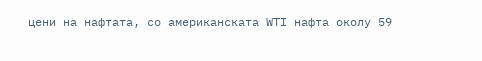цени на нафтата, со американската WTI нафта околу 59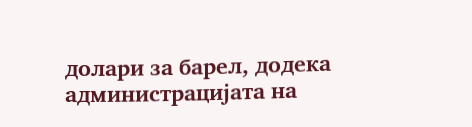долари за барел, додека администрацијата на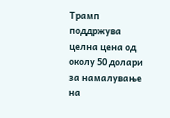Трамп поддржува целна цена од околу 50 долари за намалување на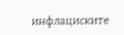инфлациските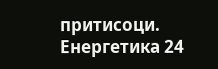притисоци.
Енергетика 24